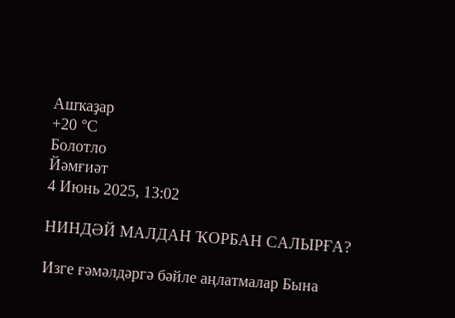Ашҡаҙар
+20 °С
Болотло
Йәмғиәт
4 Июнь 2025, 13:02

НИНДӘЙ МАЛДАН ҠОРБАН САЛЫРҒА?

Изге ғәмәлдәргә бәйле аңлатмалар Бына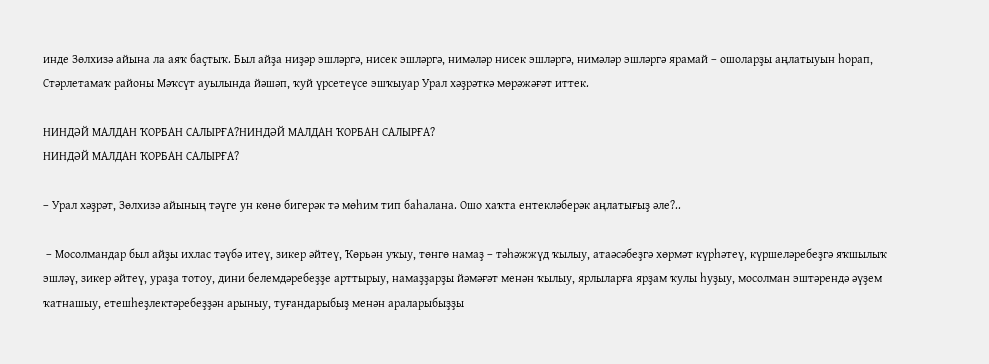инде Зөлхизә айына ла аяҡ баҫтыҡ. Был айҙа ниҙәр эшләргә, нисек эшләргә, нимәләр нисек эшләргә, нимәләр эшләргә ярамай – ошоларҙы аңлатыуын һорап, Стәрлетамаҡ районы Мәҡсүт ауылында йәшәп, ҡуй үрсетеүсе эшҡыуар Урал хәҙрәткә мөрәжәғәт иттек.

НИНДӘЙ МАЛДАН ҠОРБАН САЛЫРҒА?НИНДӘЙ МАЛДАН ҠОРБАН САЛЫРҒА?
НИНДӘЙ МАЛДАН ҠОРБАН САЛЫРҒА?

– Урал хәҙрәт, Зөлхизә айының тәүге ун көнө бигерәк тә мөһим тип баһалана. Ошо хаҡта ентекләберәк аңлатығыҙ әле?..

 – Мосолмандар был айҙы ихлас тәүбә итеү, зикер әйтеү, Ҡөрьән уҡыу, төнгө намаҙ – тәһәжжүд ҡылыу, атаәсәбеҙгә хөрмәт күрһәтеү, күршеләребеҙгә яҡшылыҡ эшләү, зикер әйтеү, ураҙа тотоу, дини белемдәребеҙҙе арттырыу, намаҙҙарҙы йәмәғәт менән ҡылыу, ярлыларға ярҙам ҡулы һуҙыу, мосолман эштәрендә әүҙем ҡатнашыу, етешһеҙлектәребеҙҙән арыныу, туғандарыбыҙ менән араларыбыҙҙы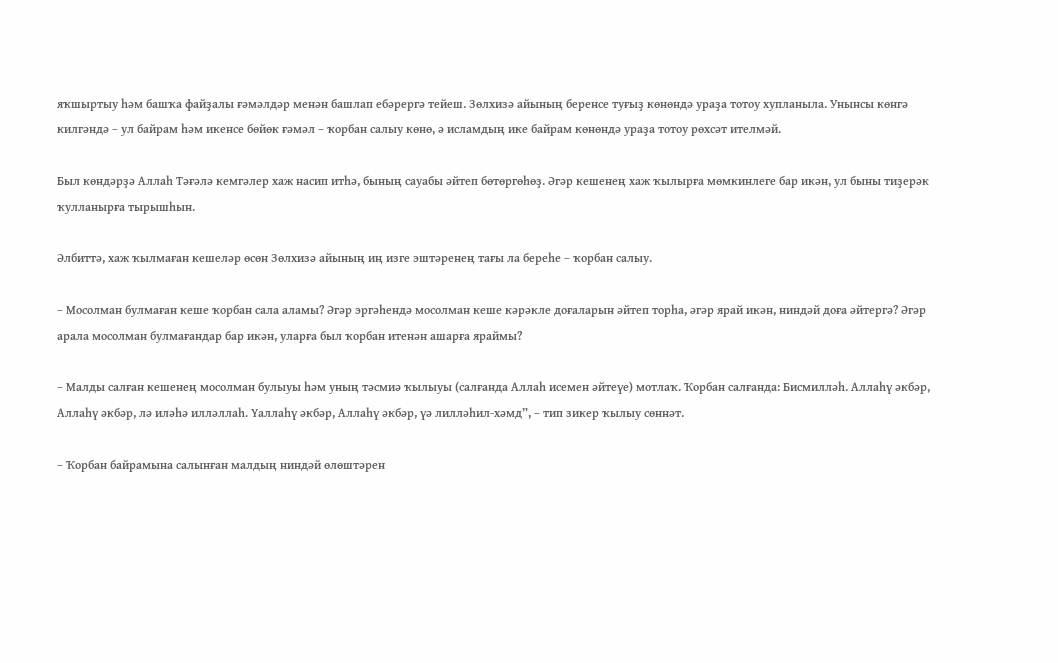яҡшыртыу һәм башҡа файҙалы ғәмәлдәр менән башлап ебәрергә тейеш. Зөлхизә айының беренсе туғыҙ көнөндә ураҙа тотоу хупланыла. Унынсы көнгә килгәндә – ул байрам һәм икенсе бөйөк ғәмәл – ҡорбан салыу көнө, ә исламдың ике байрам көнөндә ураҙа тотоу рөхсәт ителмәй.

Был көндәрҙә Аллаһ Тәғәлә кемгәлер хаж насип итһә, бының сауабы әйтеп бөтөргөһөҙ. Әгәр кешенең хаж ҡылырға мөмкинлеге бар икән, ул быны тиҙерәк ҡулланырға тырышһын.

Әлбиттә, хаж ҡылмаған кешеләр өсөн Зөлхизә айының иң изге эштәренең тағы ла береһе – ҡорбан салыу.

– Мосолман булмаған кеше ҡорбан сала аламы? Әгәр эргәһендә мосолман кеше кәрәкле доғаларын әйтеп торһа, әгәр ярай икән, ниндәй доға әйтергә? Әгәр арала мосолман булмағандар бар икән, уларға был ҡорбан итенән ашарға яраймы?

– Малды салған кешенең мосолман булыуы һәм уның тәсмиә ҡылыуы (салғанда Аллаһ исемен әйтеүе) мотлаҡ. Ҡорбан салғанда: Бисмилләһ. Аллаһү әкбәр, Аллаһү әкбәр, лә иләһә илләллаһ. Үаллаһү әкбәр, Аллаһү әкбәр, үә лилләһил-хәмд”, – тип зикер ҡылыу сөннәт.

– Ҡорбан байрамына салынған малдың ниндәй өлөштәрен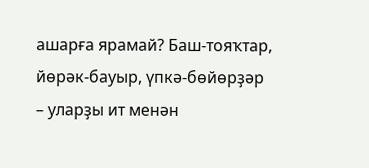ашарға ярамай? Баш-тояҡтар, йөрәк-бауыр, үпкә-бөйөрҙәр – уларҙы ит менән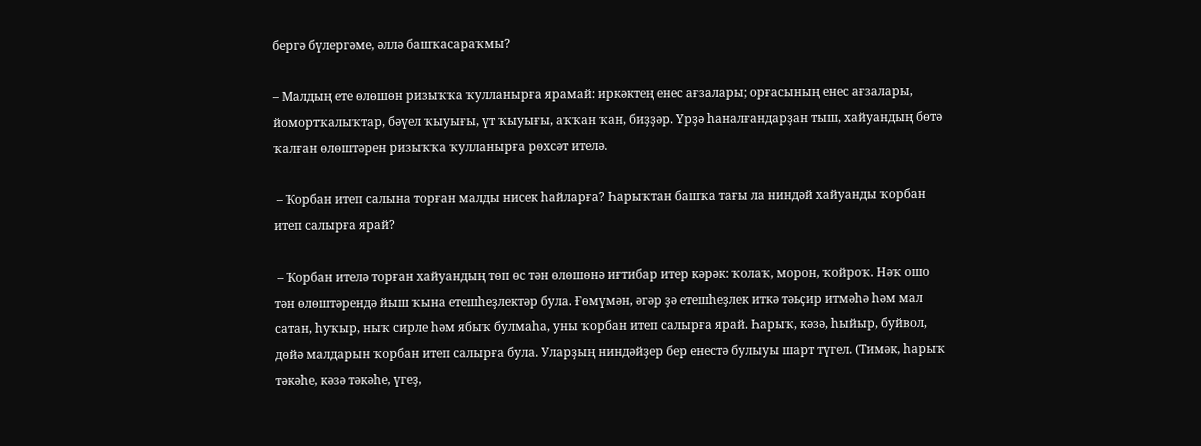бергә бүлергәме, әллә башҡасараҡмы?

– Малдың ете өлөшөн ризыҡҡа ҡулланырға ярамай: иркәктең енес ағзалары; орғасының енес ағзалары, йомортҡалыҡтар, бәүел ҡыуығы, үт ҡыуығы, аҡҡан ҡан, биҙҙәр. Үрҙә һаналғандарҙан тыш, хайуандың бөтә ҡалған өлөштәрен ризыҡҡа ҡулланырға рөхсәт ителә.

 – Ҡорбан итеп салына торған малды нисек һайларға? Һарыҡтан башҡа тағы ла ниндәй хайуанды ҡорбан итеп салырға ярай?

 – Ҡорбан ителә торған хайуандың төп өс тән өлөшөнә иғтибар итер кәрәк: ҡолаҡ, морон, ҡойроҡ. Нәҡ ошо тән өлөштәрендә йыш ҡына етешһеҙлектәр була. Ғөмүмән, әгәр ҙә етешһеҙлек иткә тәьҫир итмәһә һәм мал сатан, һуҡыр, ныҡ сирле һәм ябыҡ булмаһа, уны ҡорбан итеп салырға ярай. Һарыҡ, кәзә, һыйыр, буйвол, дөйә малдарын ҡорбан итеп салырға була. Уларҙың ниндәйҙер бер енестә булыуы шарт түгел. (Тимәк, һарыҡ тәкәһе, кәзә тәкәһе, үгеҙ,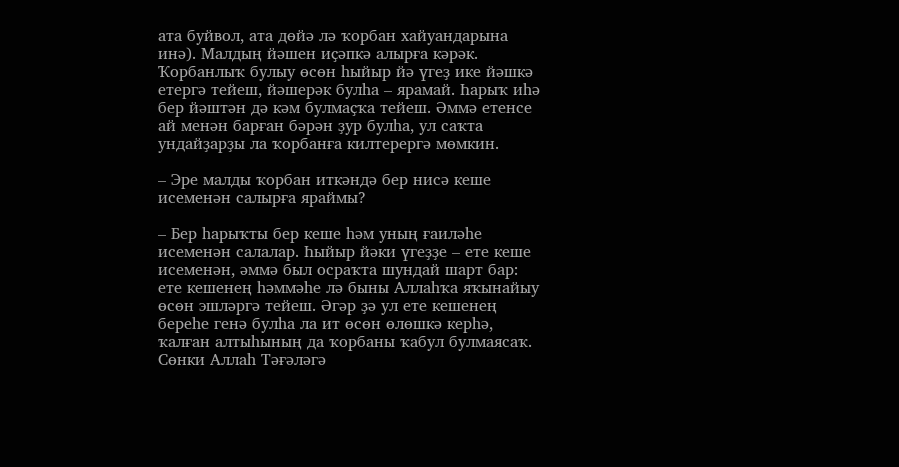ата буйвол, ата дөйә лә ҡорбан хайуандарына инә). Малдың йәшен иҫәпкә алырға кәрәк. Ҡорбанлыҡ булыу өсөн һыйыр йә үгеҙ ике йәшкә етергә тейеш, йәшерәк булһа – ярамай. Һарыҡ иһә бер йәштән дә кәм булмаҫҡа тейеш. Әммә етенсе ай менән барған бәрән ҙур булһа, ул саҡта ундайҙарҙы ла ҡорбанға килтерергә мөмкин.

– Эре малды ҡорбан иткәндә бер нисә кеше исеменән салырға яраймы?

– Бер һарыҡты бер кеше һәм уның ғаиләһе исеменән салалар. Һыйыр йәки үгеҙҙе – ете кеше исеменән, әммә был осраҡта шундай шарт бар: ете кешенең һәммәһе лә быны Аллаһҡа яҡынайыу өсөн эшләргә тейеш. Әгәр ҙә ул ете кешенең береһе генә булһа ла ит өсөн өлөшкә керһә, ҡалған алтыһының да ҡорбаны ҡабул булмаясаҡ. Сөнки Аллаһ Тәғәләгә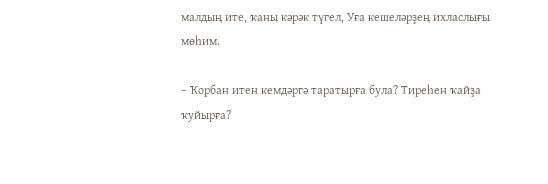малдың ите, ҡаны кәрәк түгел, Уға кешеләрҙең ихласлығы мөһим.

– Ҡорбан итен кемдәргә таратырға була? Тиреһен ҡайҙа ҡуйырға?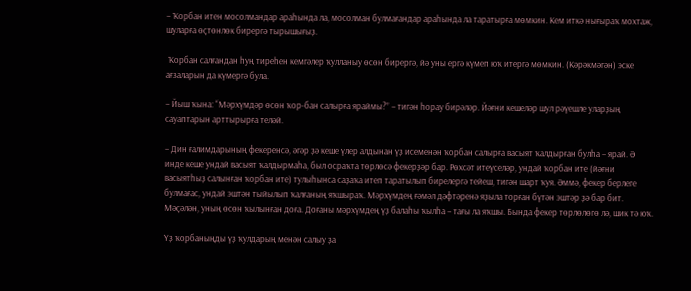– Ҡорбан итен мосолмандар араһында ла, мосолман булмағандар араһында ла таратырға мөмкин. Кем иткә нығыраҡ мохтаж, шуларға өҫтөнлөк бирергә тырышығыҙ.

 Ҡорбан салғандан һуң тиреһен кемгәлер ҡулланыу өсөн бирергә, йә уны ергә күмеп юҡ итергә мөмкин. (Кәрәкмәгән) эске ағзаларын да күмергә була.

– Йыш ҡына: “Мәрхүмдәр өсөн ҡор-бан салырға яраймы?” – тигән һорау бирәләр. Йәғни кешеләр шул рәүешле уларҙың сауаптарын арттырырға теләй.

– Дин ғалимдарының фекеренсә, әгәр ҙә кеше үлер алдынан үҙ исеменән ҡорбан салырға васыят ҡалдырған булһа – ярай. Ә инде кеше ундай васыят ҡалдырмаһа, был осраҡта төрлөсә фекерҙәр бар. Рөхсәт итеүселәр, ундай ҡорбан ите (йәғни васыятһыҙ салынған ҡорбан ите) тулыһынса саҙаҡа итеп таратылып бирелергә тейеш, тигән шарт ҡуя. Әммә, фекер берлеге булмағас, ундай эштән тыйылып ҡалғаның яҡшыраҡ. Мәрхүмдең ғәмәл дәфтәренә яҙыла торған бүтән эштәр ҙә бар бит. Мәҫәлән, уның өсөн ҡылынған доға. Доғаны мәрхүмдең үҙ балаһы ҡылһа – тағы ла яҡшы. Бында фекер төрлөлөгө лә, шик тә юҡ.

Үҙ ҡорбаныңды үҙ ҡулдарың менән салыу ҙа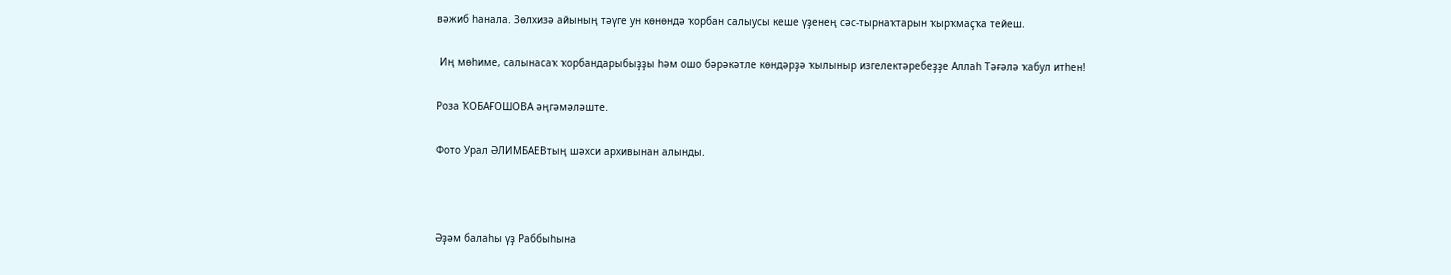вәжиб һанала. Зөлхизә айының тәүге ун көнөндә ҡорбан салыусы кеше үҙенең сәс-тырнаҡтарын ҡырҡмаҫҡа тейеш.

 Иң мөһиме, салынасаҡ ҡорбандарыбыҙҙы һәм ошо бәрәкәтле көндәрҙә ҡылыныр изгелектәребеҙҙе Аллаһ Тәғәлә ҡабул итһен!

Роза ҠОБАҒОШОВА әңгәмәләште.

Фото Урал ӘЛИМБАЕВтың шәхси архивынан алынды.



Әҙәм балаһы үҙ Раббыһына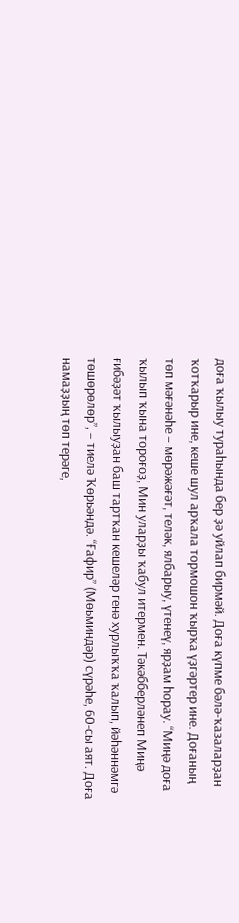доға ҡылыу тураһында бер ҙә уйлап бирмәй. Доға күпме бәлә-ҡазаларҙан ҡотҡарыр ине, кеше шул арҡала тормошон ҡырҡа үҙгәртер ине. Доғаның төп мәғәнәһе – мөрәжәғәт, теләк, ялбарыу, үтенеү, ярҙам һорау. “Миңә доға ҡылып ҡына тороғоҙ, Мин уларҙы ҡабул итермен. Тәкәбберләнеп Миңә ғибәҙәт ҡылыуҙан баш тартҡан кешеләр генә хурлыҡҡа ҡалып, йәһәннәмгә төшөрөлөр”, – тиелә Ҡөрьәндә. “Ғафир” (Мөьминдәр) сүрәһе, 60-сы аят. Доға намаҙҙың төп терәге,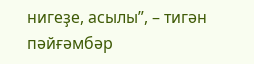нигеҙе, асылы”, – тигән пәйғәмбәр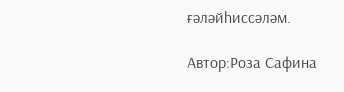ғәләйһиссәләм.

Автор:Роза Сафина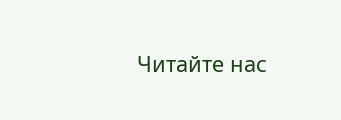Читайте нас